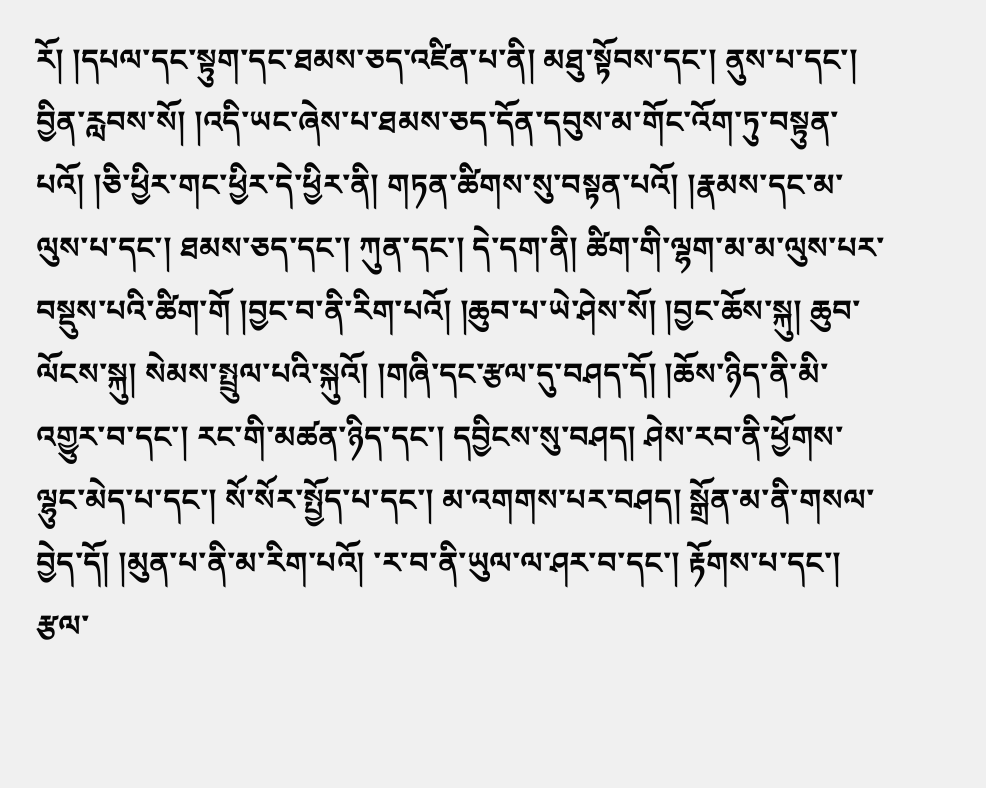རོ། །དཔལ་དང་སྟུག་དང་ཐམས་ཅད་འཛིན་པ་ནི། མཐུ་སྟོབས་དང་། ནུས་པ་དང་། བྱིན་རླབས་སོ། །འདི་ཡང་ཞེས་པ་ཐམས་ཅད་དོན་དབུས་མ་གོང་འོག་ཏུ་བསྟུན་པའོ། །ཅི་ཕྱིར་གང་ཕྱིར་དེ་ཕྱིར་ནི། གཏན་ཚིགས་སུ་བསྟན་པའོ། །རྣམས་དང་མ་ལུས་པ་དང་། ཐམས་ཅད་དང་། ཀུན་དང་། དེ་དག་ནི། ཚིག་གི་ལྷག་མ་མ་ལུས་པར་བསྡུས་པའི་ཚིག་གོ །བྱང་བ་ནི་རིག་པའོ། །ཆུབ་པ་ཡེ་ཤེས་སོ། །བྱང་ཆོས་སྐུ། ཆུབ་ལོངས་སྐུ། སེམས་སྤྲུལ་པའི་སྐུའོ། །གཞི་དང་རྩལ་དུ་བཤད་དོ། །ཆོས་ཉིད་ནི་མི་འགྱུར་བ་དང་། རང་གི་མཚན་ཉིད་དང་། དབྱིངས་སུ་བཤད། ཤེས་རབ་ནི་ཕྱོགས་ལྷུང་མེད་པ་དང་། སོ་སོར་སྤྱོད་པ་དང་། མ་འགགས་པར་བཤད། སྒྲོན་མ་ནི་གསལ་བྱེད་དོ། །མུན་པ་ནི་མ་རིག་པའོ། ་ར་བ་ནི་ཡུལ་ལ་ཤར་བ་དང་། རྟོགས་པ་དང་། རྩལ་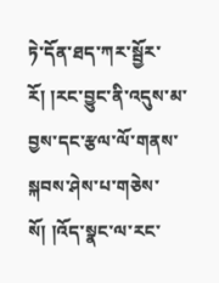ཏེ་དོན་ཐད་ཀར་སྦྱོར་རོ། །རང་བྱུང་ནི་འདུས་མ་བྱས་དང་རྩལ་ལོ་གནས་སྐབས་ཤེས་པ་གཅེས་སོ། །འོད་སྣང་ལ་རང་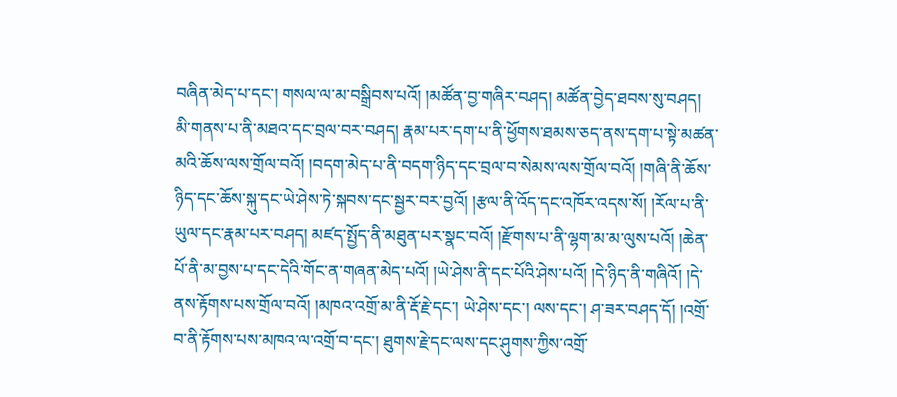བཞིན་མེད་པ་དང་། གསལ་ལ་མ་བསྒྲིབས་པའོ། །མཚོན་བྱ་གཞིར་བཤད། མཚོན་བྱེད་ཐབས་སུ་བཤད། མི་གནས་པ་ནི་མཐའ་དང་བྲལ་བར་བཤད། རྣམ་པར་དག་པ་ནི་ཕྱོགས་ཐམས་ཅད་ནས་དག་པ་སྟེ་མཚན་མའི་ཆོས་ལས་གྲོལ་བའོ། །བདག་མེད་པ་ནི་བདག་ཉིད་དང་བྲལ་བ་སེམས་ལས་གྲོལ་བའོ། །གཞི་ནི་ཆོས་ཉིད་དང་ཆོས་སྐུ་དང་ཡེ་ཤེས་ཏེ་སྐབས་དང་སྦྱར་བར་བྱའོ། །རྩལ་ནི་འོད་དང་འཁོར་འདས་སོ། །རོལ་པ་ནི་ཡུལ་དང་རྣམ་པར་བཤད། མཛད་སྤྱོད་ནི་མཐུན་པར་སྣང་བའོ། །རྫོགས་པ་ནི་ལྷག་མ་མ་ལུས་པའོ། །ཆེན་པོ་ནི་མ་བྱས་པ་དང་དེའི་གོང་ན་གཞན་མེད་པའོ། །ཡེ་ཤེས་ནི་དང་པོའི་ཤེས་པའོ། །དེ་ཉིད་ནི་གཞིའོ། །དེ་ནས་རྟོགས་པས་གྲོལ་བའོ། །མཁའ་འགྲོ་མ་ནི་རྡོ་རྗེ་དང་། ཡེ་ཤེས་དང་། ལས་དང་། ཤ་ཟར་བཤད་དོ། །འགྲོ་བ་ནི་རྟོགས་པས་མཁའ་ལ་འགྲོ་བ་དང་། ཐུགས་རྗེ་དང་ལས་དང་ཤུགས་ཀྱིས་འགྲོ་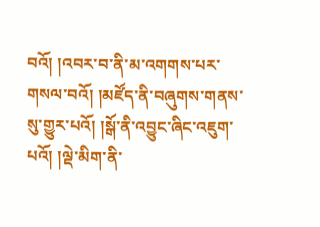བའོ། །འབར་བ་ནི་མ་འགགས་པར་གསལ་བའོ། །མཛོད་ནི་བཞུགས་གནས་སུ་གྱུར་པའོ། །སྒོ་ནི་འབྱུང་ཞིང་འཇུག་པའོ། །ལྡེ་མིག་ནི་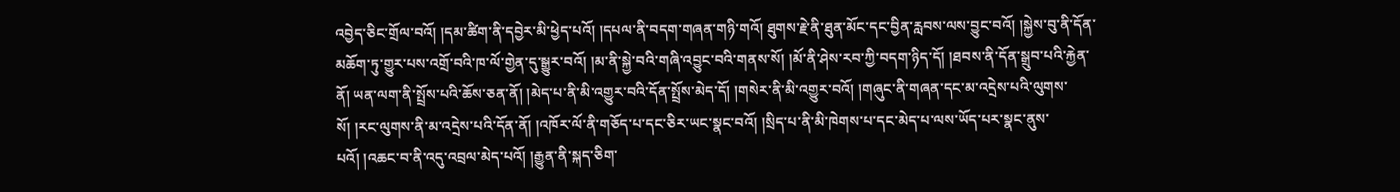འབྱེད་ཅིང་གྲོལ་བའོ། །དམ་ཚིག་ནི་དབྱེར་མི་ཕྱེད་པའོ། །དཔལ་ནི་བདག་གཞན་གཉི་གའོ། ཐུགས་རྗེ་ནི་ཐུན་མོང་དང་བྱིན་རླབས་ལས་བྱུང་བའོ། །སྐྱེས་བུ་ནི་དོན་མཆོག་ཏུ་གྱུར་པས་འགྲོ་བའི་ཁ་ལོ་གྱེན་དུ་སྒྱུར་བའོ། །མ་ནི་སྐྱེ་བའི་གཞི་འབྱུང་བའི་གནས་སོ། །མོ་ནི་ཤེས་རབ་ཀྱི་བདག་ཉིད་དོ། །ཐབས་ནི་དོན་སྒྲུབ་པའི་རྐྱེན་ནོ། ཡན་ལག་ནི་སྤྲོས་པའི་ཆོས་ཅན་ནོ། །མེད་པ་ནི་མི་འགྱུར་བའི་དོན་སྤྲོས་མེད་དོ། །གསེར་ནི་མི་འགྱུར་བའོ། །གཞུང་ནི་གཞན་དང་མ་འདྲེས་པའི་ལུགས་སོ། །རང་ལུགས་ནི་མ་འདྲེས་པའི་དོན་ནོ། །འཁོར་ལོ་ནི་གཅོད་པ་དང་ཅིར་ཡང་སྣང་བའོ། །སྲིད་པ་ནི་མི་ཁེགས་པ་དང་མེད་པ་ལས་ཡོད་པར་སྣང་ནུས་པའོ། །འཆང་བ་ནི་འདུ་འབྲལ་མེད་པའོ། །རྒྱུན་ནི་སྐད་ཅིག་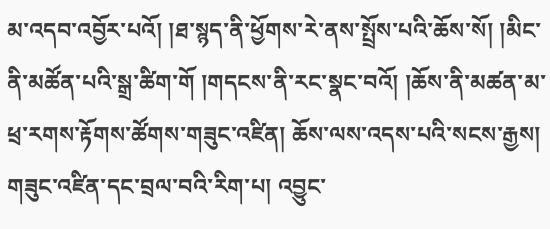མ་འདབ་འབྱོར་པའོ། །ཐ་སྙད་ནི་ཕྱོགས་རེ་ནས་སྤྲོས་པའི་ཆོས་སོ། །མིང་ནི་མཚོན་པའི་སྒྲ་ཚིག་གོ །གདངས་ནི་རང་སྣང་བའོ། །ཆོས་ནི་མཚན་མ་ཕྲ་རགས་རྟོགས་ཚོགས་གཟུང་འཛིན། ཆོས་ལས་འདས་པའི་སངས་རྒྱས། གཟུང་འཛིན་དང་བྲལ་བའི་རིག་པ། འབྱུང་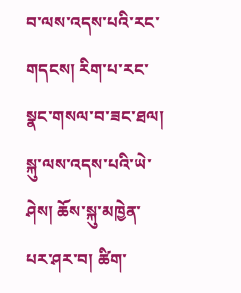བ་ལས་འདས་པའི་རང་གདངས། རིག་པ་རང་སྣང་གསལ་བ་ཟང་ཐལ། སྐུ་ལས་འདས་པའི་ཡེ་ཤེས། ཆོས་སྐུ་མཁྱེན་པར་ཤར་བ། ཚིག་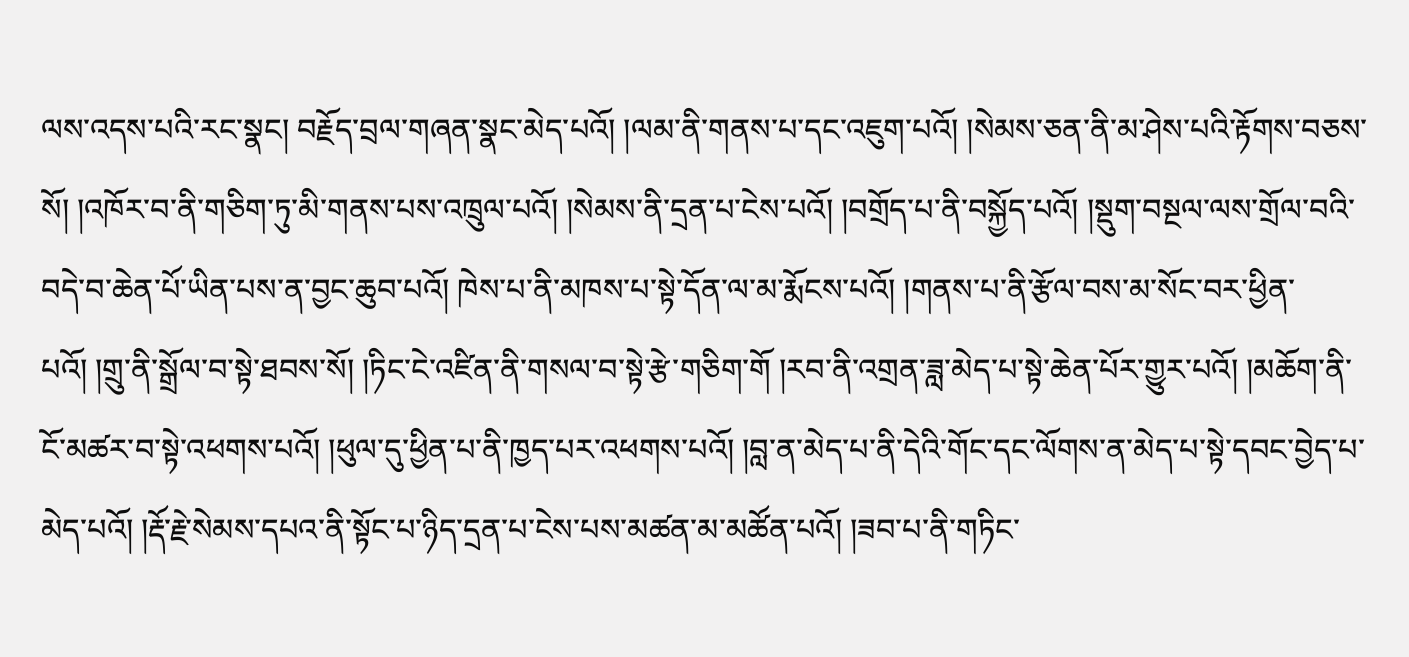ལས་འདས་པའི་རང་སྣང། བརྗོད་བྲལ་གཞན་སྣང་མེད་པའོ། །ལམ་ནི་གནས་པ་དང་འཇུག་པའོ། །སེམས་ཅན་ནི་མ་ཤེས་པའི་རྟོགས་བཅས་སོ། །འཁོར་བ་ནི་གཅིག་ཏུ་མི་གནས་པས་འཁྲུལ་པའོ། །སེམས་ནི་དྲན་པ་ངེས་པའོ། །བགྲོད་པ་ནི་བསྐྱོད་པའོ། །སྡུག་བསྔལ་ལས་གྲོལ་བའི་བདེ་བ་ཆེན་པོ་ཡིན་པས་ན་བྱང་ཆུབ་པའོ། ཁེས་པ་ནི་མཁས་པ་སྟེ་དོན་ལ་མ་རྨོངས་པའོ། །གནས་པ་ནི་རྩོལ་བས་མ་སོང་བར་ཕྱིན་པའོ། །གྲུ་ནི་སྒྲོལ་བ་སྟེ་ཐབས་སོ། །ཏིང་ངེ་འཛིན་ནི་གསལ་བ་སྟེ་རྩེ་གཅིག་གོ །རབ་ནི་འགྲན་ཟླ་མེད་པ་སྟེ་ཆེན་པོར་གྱུར་པའོ། །མཆོག་ནི་ངོ་མཚར་བ་སྟེ་འཕགས་པའོ། །ཕུལ་དུ་ཕྱིན་པ་ནི་ཁྱད་པར་འཕགས་པའོ། །བླ་ན་མེད་པ་ནི་དེའི་གོང་དང་ལོགས་ན་མེད་པ་སྟེ་དབང་བྱེད་པ་མེད་པའོ། །རྡོ་རྗེ་སེམས་དཔའ་ནི་སྟོང་པ་ཉིད་དྲན་པ་ངེས་པས་མཚན་མ་མཚོན་པའོ། །ཟབ་པ་ནི་གཏིང་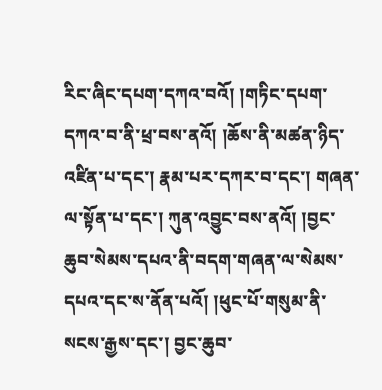རིང་ཞིང་དཔག་དཀའ་བའོ། །གཏིང་དཔག་དཀའ་བ་ནི་ཕྲ་བས་ནའོ། །ཆོས་ནི་མཚན་ཉིད་འཛིན་པ་དང་། རྣམ་པར་དཀར་བ་དང་། གཞན་ལ་སྟོན་པ་དང་། ཀུན་འབྱུང་བས་ནའོ། །བྱང་ཆུབ་སེམས་དཔའ་ནི་བདག་གཞན་ལ་སེམས་དཔའ་དང་ས་ནོན་པའོ། །ཕུང་པོ་གསུམ་ནི་སངས་རྒྱས་དང་། བྱང་ཆུབ་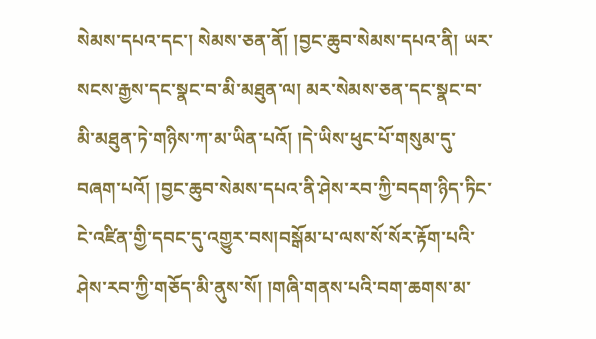སེམས་དཔའ་དང་། སེམས་ཅན་ནོ། །བྱང་ཆུབ་སེམས་དཔའ་ནི། ཡར་སངས་རྒྱས་དང་སྣང་བ་མི་མཐུན་ལ། མར་སེམས་ཅན་དང་སྣང་བ་མི་མཐུན་ཏེ་གཉིས་ཀ་མ་ཡིན་པའོ། །དེ་ཡིས་ཕུང་པོ་གསུམ་དུ་བཞག་པའོ། །བྱང་ཆུབ་སེམས་དཔའ་ནི་ཤེས་རབ་ཀྱི་བདག་ཉིད་ཏིང་ངེ་འཛིན་གྱི་དབང་དུ་འགྱུར་བས།བསྒོམ་པ་ལས་སོ་སོར་རྟོག་པའི་ཤེས་རབ་ཀྱི་གཅོད་མི་ནུས་སོ། །གཞི་གནས་པའི་བག་ཆགས་མ་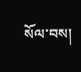སོལ་བས།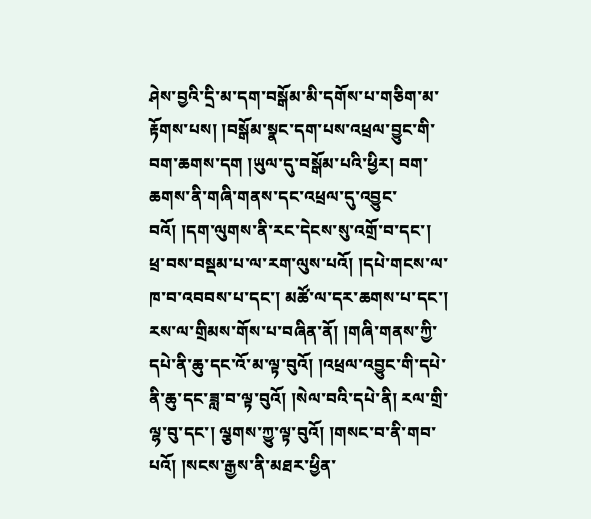ཤེས་བྱའི་དྲི་མ་དག་བསྒོམ་མི་དགོས་པ་གཅིག་མ་རྟོགས་པས། །བསྒོམ་སྣང་དག་པས་འཕྲལ་བྱུང་གི་བག་ཆགས་དག །ཡུལ་དུ་བསྒོམ་པའི་ཕྱིར། བག་ཆགས་ནི་གཞི་གནས་དང་འཕྲལ་དུ་འབྱུང་བའོ། །དག་ལུགས་ནི་རང་དེངས་སུ་འགྲོ་བ་དང་། ཕྲ་བས་བསྡམ་པ་ལ་རག་ལུས་པའོ། །དཔེ་གངས་ལ་ཁ་བ་འབབས་པ་དང་། མཚོ་ལ་དར་ཆགས་པ་དང་། རས་ལ་གྲིམས་གོས་པ་བཞིན་ནོ། །གཞི་གནས་ཀྱི་དཔེ་ནི་ཆུ་དང་འོ་མ་ལྟ་བུའོ། །འཕྲལ་འབྱུང་གི་དཔེ་ནི་ཆུ་དང་ཟླ་བ་ལྟ་བུའོ། །སེལ་བའི་དཔེ་ནི། རལ་གྲི་ལྷ་བུ་དང་། ལྕགས་ཀྱུ་ལྟ་བུའོ། །གསང་བ་ནི་གབ་པའོ། །སངས་རྒྱས་ནི་མཐར་ཕྱིན་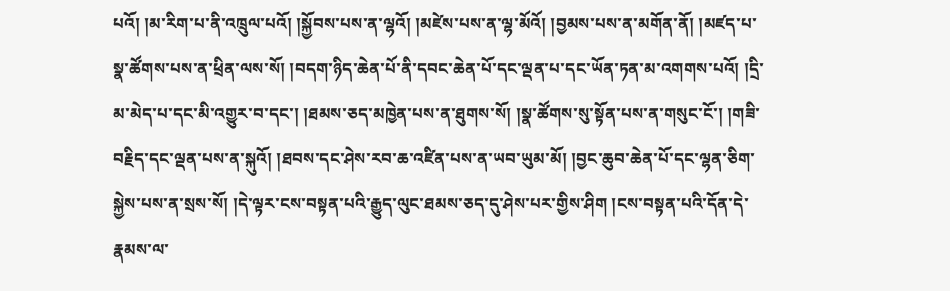པའོ། །མ་རིག་པ་ནི་འཁྲུལ་པའོ། །སྐྱོབས་པས་ན་ལྷའོ། །མཛེས་པས་ན་ལྷ་མོའོ། །བྱམས་པས་ན་མགོན་ནོ། །མཛད་པ་སྣ་ཚོགས་པས་ན་ཕྲིན་ལས་སོ། །བདག་ཉིད་ཆེན་པོ་ནི་དབང་ཆེན་པོ་དང་ལྡན་པ་དང་ཡོན་ཏན་མ་འགགས་པའོ། །དྲི་མ་མེད་པ་དང་མི་འགྱུར་བ་དང་། །ཐམས་ཅད་མཁྱེན་པས་ན་ཐུགས་སོ། །སྣ་ཚོགས་སུ་སྟོན་པས་ན་གསུང་ངོ་། །གཟི་བརྗིད་དང་ལྡན་པས་ན་སྐུའོ། །ཐབས་དང་ཤེས་རབ་ཆ་འཛིན་པས་ན་ཡབ་ཡུམ་མོ། །བྱང་ཆུབ་ཆེན་པོ་དང་ལྷན་ཅིག་སྐྱེས་པས་ན་སྲས་སོ། །དེ་ལྟར་ངས་བསྟན་པའི་རྒྱུད་ལུང་ཐམས་ཅད་དུ་ཤེས་པར་གྱིས་ཤིག །ངས་བསྟན་པའི་དོན་དེ་རྣམས་ལ་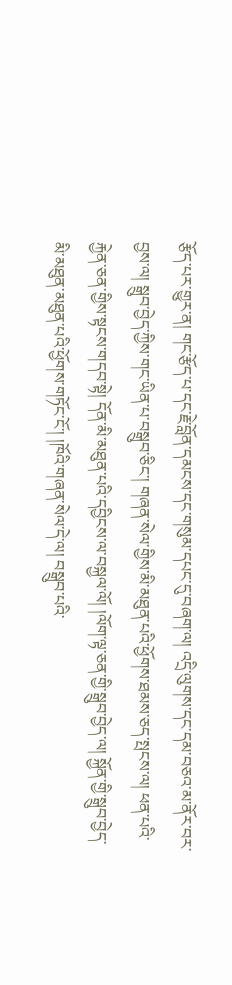རྩོད་པར་གྱུར་ན། གང་རྩོད་པ་དང་རྗེ་བློན་དམངས་དང་གསུམ་དཔང་དུ་བཞག་ལ། འདྲི་ལུགས་དང་དམ་བཅའ་མ་ནོར་བར་བྱས་ལ། སྒྲུབ་བྱེད་ཀྱིས་གང་ཡིན་པ་བསྒྲུབ་ཅིང་། གཞན་སེལ་གྱིས་མི་མཐུན་པའི་ཕྱོགས་ཐམས་ཅད་སྤངས་ལ། ཕན་པའི་རྐྱེན་ཅན་གྱིས་སྟངས་གདབ་སྟེ། དོན་མི་མཐུན་པའི་དབྱིངས་ལ་བསྐྱལ་ལོ། །ལོག་ལྟ་ཅན་གྱི་སྒྲུབ་བྱེད་ལ། སྐྱོན་གྱི་སྒྲུབ་བྱེད་མི་མཐུན་མཐུན་པའི་ཕྱོགས་གཏོང་ངོ་། །ཁོའི་གཞན་སེལ་དེ་ལ། བསྒྲུབ་པའི་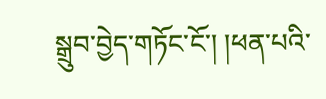སྒྲུབ་བྱེད་གཏོང་ངོ་། །ཕན་པའི་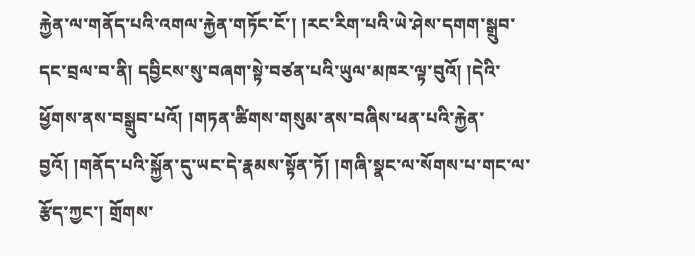རྐྱེན་ལ་གནོད་པའི་འགལ་རྐྱེན་གཏོང་ངོ་། །རང་རིག་པའི་ཡེ་ཤེས་དགག་སྒྲུབ་དང་བྲལ་བ་ནི། དབྱིངས་སུ་བཞག་སྟེ་བཙན་པའི་ཡུལ་མཁར་ལྟ་བུའོ། །དེའི་ཕྱོགས་ནས་བསྒྲུབ་པའོ། །གཏན་ཚིགས་གསུམ་ནས་བཞིས་ཕན་པའི་རྐྱེན་བྱའོ། །གནོད་པའི་སྐྱོན་དུ་ཡང་དེ་རྣམས་སྟོན་ཏོ། །གཞི་སྣང་ལ་སོགས་པ་གང་ལ་རྩོད་ཀྱང་། གྲོགས་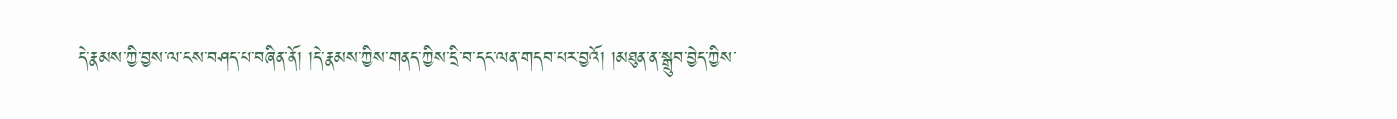དེ་རྣམས་ཀྱི་བྱས་ལ་ངས་བཤད་པ་བཞིན་ནོ། །དེ་རྣམས་ཀྱིས་གནད་ཀྱིས་དྲི་བ་དང་ལན་གདབ་པར་བྱའོ། །མཐུན་ན་སྒྲུབ་བྱེད་ཀྱིས་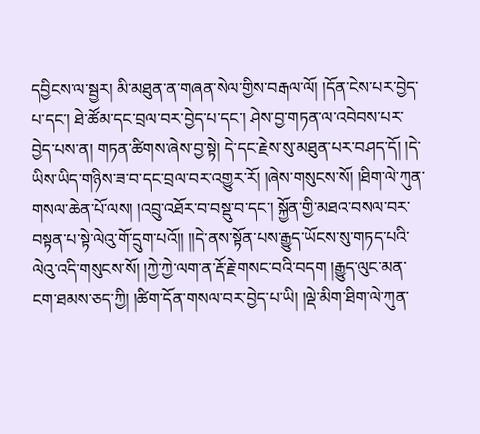དབྱིངས་ལ་སྦྱར། མི་མཐུན་ན་གཞན་སེལ་གྱིས་བརྒལ་ལོ། །དོན་ངེས་པར་བྱེད་པ་དང་། ཐེ་ཚོམ་དང་བྲལ་བར་བྱེད་པ་དང་། ཤེས་བྱ་གཏན་ལ་འབེབས་པར་བྱེད་པས་ན། གཏན་ཚིགས་ཞེས་བྱ་སྟེ། དེ་དང་རྗེས་སུ་མཐུན་པར་བཤད་དོ། །དེ་ཡིས་ཡིད་གཉིས་ཟ་བ་དང་བྲལ་བར་འགྱུར་རོ། །ཞེས་གསུངས་སོ། །ཐིག་ལེ་ཀུན་གསལ་ཆེན་པོ་ལས། །འབྲུ་འཐོར་བ་བསྡུ་བ་དང་། སྐྱོན་གྱི་མཐའ་བསལ་བར་བསྟན་པ་སྟེ་ལེའུ་གོ་དྲུག་པའོ།། །།དེ་ནས་སྟོན་པས་རྒྱུད་ཡོངས་སུ་གཏད་པའི་ལེའུ་འདི་གསུངས་སོ། །ཀྱེ་ཀྱེ་ལག་ན་རྡོ་རྗེ་གསང་བའི་བདག །རྒྱུད་ལུང་མན་ངག་ཐམས་ཅད་ཀྱི། །ཚིག་དོན་གསལ་བར་བྱེད་པ་ཡི། །ལྡེ་མིག་ཐིག་ལེ་ཀུན་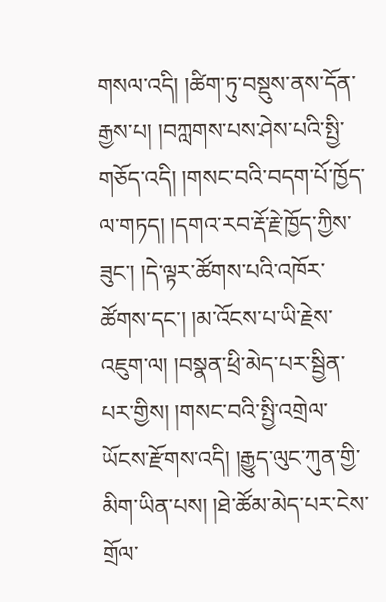གསལ་འདི། །ཚིག་ཏུ་བསྡུས་ནས་དོན་རྒྱས་པ། །བཀླགས་པས་ཤེས་པའི་སྤྱི་གཅོད་འདི། །གསང་བའི་བདག་པོ་ཁྱོད་ལ་གཏད། །དགའ་རབ་རྡོ་རྗེ་ཁྱོད་ཀྱིས་ཟུང་། །དེ་ལྟར་ཚོགས་པའི་འཁོར་ཚོགས་དང་། །མ་འོངས་པ་ཡི་རྗེས་འཇུག་ལ། །བསྣན་ཕྲི་མེད་པར་སྦྱིན་པར་གྱིས། །གསང་བའི་སྤྱི་འགྲེལ་ཡོངས་རྫོགས་འདི། །རྒྱུད་ལུང་ཀུན་གྱི་མིག་ཡིན་པས། །ཐེ་ཚོམ་མེད་པར་ངེས་གྲོལ་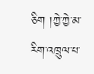ཅིག །ཀྱེ་ཀྱེ་མ་རིག་འཁྲུལ་པ་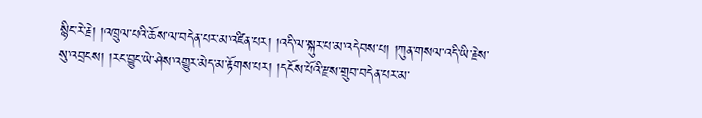སྙིང་རེ་རྗེ། །འཁྲུལ་པའི་ཆོས་ལ་བདེན་པར་མ་འཛིན་པར། །འདི་ལ་སྐུར་པ་མ་འདེབས་པ། །ཀུན་གསལ་འདི་ཡི་རྗེས་སུ་འབྲངས། །རང་བྱུང་ཡེ་ཤེས་འགྱུར་མེད་མ་རྟོགས་པར། །དངོས་པོའི་རྫས་གྲུབ་བདེན་པར་མ་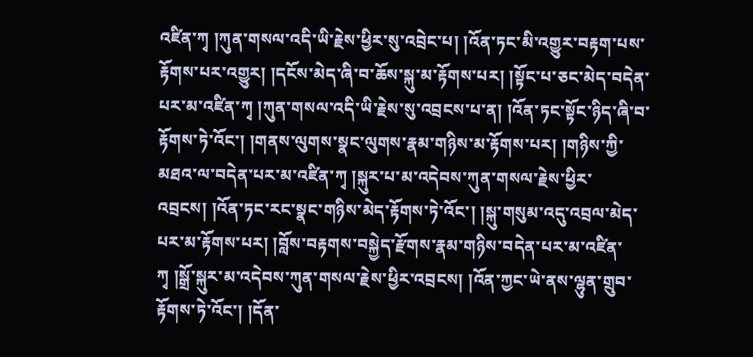འཛིན་ཀྭ །ཀུན་གསལ་འདི་ཡི་རྗེས་ཕྱིར་སུ་འབྲེང་པ། །འོན་ཏང་མི་འགྱུར་བརྟག་པས་རྟོགས་པར་འགྱུར། །དངོས་མེད་ཞི་བ་ཆོས་སྐུ་མ་རྟོགས་པར། །སྟོང་པ་ཅང་མེད་བདེན་པར་མ་འཛིན་ཀྭ །ཀུན་གསལ་འདི་ཡི་རྗེས་སུ་འབྲངས་པ་ན། །འོན་ཏང་སྟོང་ཉིད་ཞི་བ་རྟོགས་ཏེ་འོང་། །གནས་ལུགས་སྣང་ལུགས་རྣམ་གཉིས་མ་རྟོགས་པར། །གཉིས་ཀྱི་མཐའ་ལ་བདེན་པར་མ་འཛིན་ཀྭ །སྐུར་པ་མ་འདེབས་ཀུན་གསལ་རྗེས་ཕྱིར་འབྲངས། །འོན་ཏང་རང་སྣང་གཉིས་མེད་རྟོགས་ཏེ་འོང་། །སྐུ་གསུམ་འདུ་འབྲལ་མེད་པར་མ་རྟོགས་པར། །བློས་བརྟགས་བསྐྱེད་རྫོགས་རྣམ་གཉིས་བདེན་པར་མ་འཛིན་ཀྭ །སྒྲོ་སྐུར་མ་འདེབས་ཀུན་གསལ་རྗེས་ཕྱིར་འབྲངས། །འོན་ཀྱང་ཡེ་ནས་ལྷུན་གྲུབ་རྟོགས་ཏེ་འོང་། །དོན་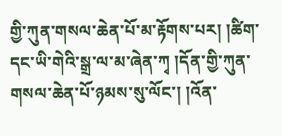གྱི་ཀུན་གསལ་ཆེན་པོ་མ་རྟོགས་པར། །ཚིག་དང་ཡི་གེའི་སྒྲ་ལ་མ་ཞེན་ཀྭ །དོན་གྱི་ཀུན་གསལ་ཆེན་པོ་ཉམས་སུ་ལོང་། །འོན་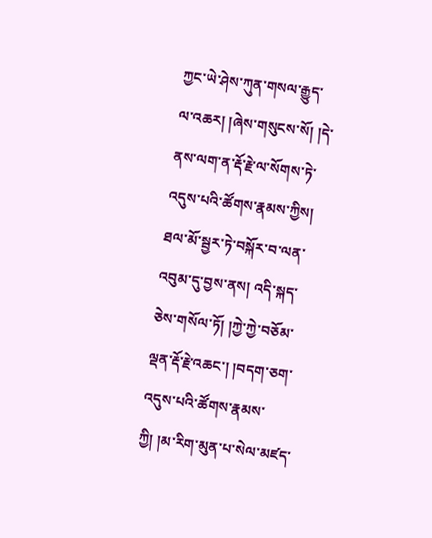ཀྱང་ཡེ་ཤེས་ཀུན་གསལ་རྒྱུད་ལ་འཆར། །ཞེས་གསུངས་སོ། །དེ་ནས་ལག་ན་རྡོ་རྗེ་ལ་སོགས་ཏེ་འདུས་པའི་ཚོགས་རྣམས་ཀྱིས། ཐལ་མོ་སྦྱར་ཏེ་བསྐོར་བ་ལན་འབུམ་དུ་བྱས་ནས། འདི་སྐད་ཅེས་གསོལ་ཏོ། །ཀྱེ་ཀྱེ་བཅོམ་ལྡན་རྡོ་རྗེ་འཆང་། །བདག་ཅག་འདུས་པའི་ཚོགས་རྣམས་ཀྱི། །མ་རིག་མུན་པ་སེལ་མཛད་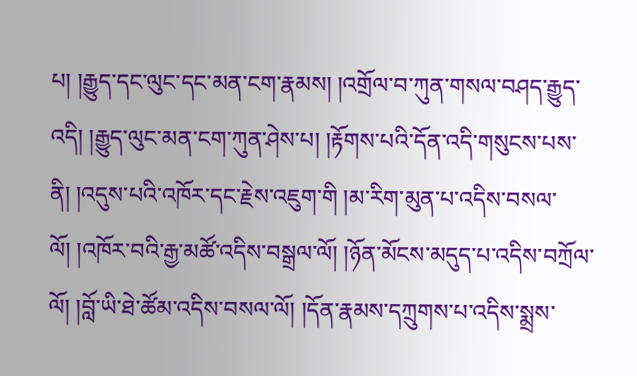པ། །རྒྱུད་དང་ལུང་དང་མན་ངག་རྣམས། །འགྲོལ་བ་ཀུན་གསལ་བཤད་རྒྱུད་འདི། །རྒྱུད་ལུང་མན་ངག་ཀུན་ཤེས་པ། །རྟོགས་པའི་དོན་འདི་གསུངས་པས་ནི། །འདུས་པའི་འཁོར་དང་རྗེས་འཇུག་གི །མ་རིག་མུན་པ་འདིས་བསལ་ལོ། །འཁོར་བའི་རྒྱ་མཚོ་འདིས་བསྒྲལ་ལོ། །ཉོན་མོངས་མདུད་པ་འདིས་བཀྲོལ་ལོ། །བློ་ཡི་ཐེ་ཚོམ་འདིས་བསལ་ལོ། །དོན་རྣམས་དཀྲུགས་པ་འདིས་སྨྲས་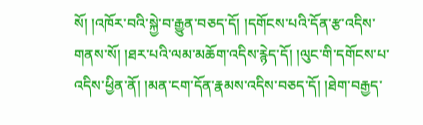སོ། །འཁོར་བའི་སྐྱེ་བ་རྒྱུན་བཅད་དོ། །དགོངས་པའི་དོན་རྩ་འདིས་གནས་སོ། །ཐར་པའི་ལམ་མཆོག་འདིས་རྙེད་དོ། །ལུང་གི་དགོངས་པ་འདིས་ཕྱིན་ནོ། །མན་ངག་དོན་རྣམས་འདིས་བཅད་དོ། །ཐེག་བརྒྱད་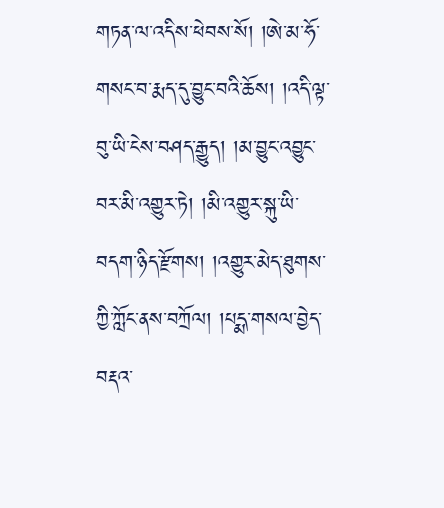གཏན་ལ་འདིས་ཕེབས་སོ། །ཨེ་མ་ཧོ་གསང་བ་རྨད་དུ་བྱུང་བའི་ཆོས། །འདི་ལྟ་བུ་ཡི་ངེས་བཤད་རྒྱུད། །མ་བྱུང་འབྱུང་བར་མི་འགྱུར་ཏེ། །མི་འགྱུར་སྐུ་ཡི་བདག་ཉིད་རྫོགས། །འགྱུར་མེད་ཐུགས་ཀྱི་ཀློང་ནས་བཀྲོལ། །པདྨ་གསལ་བྱེད་བརྡའ་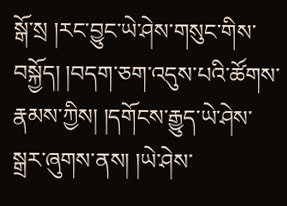སྒོ་སྲ །རང་བྱུང་ཡེ་ཤེས་གསུང་གིས་བསྐྱོད། །བདག་ཅག་འདུས་པའི་ཚོགས་རྣམས་ཀྱིས། །དགོངས་རྒྱུད་ཡེ་ཤེས་སྒྲར་ཞུགས་ནས། །ཡེ་ཤེས་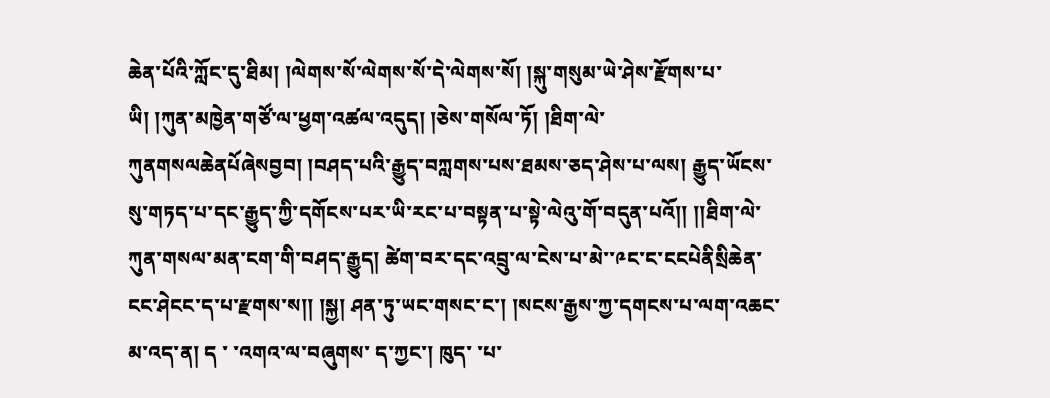ཆེན་པོའི་ཀློང་དུ་ཐིམ། །ལེགས་སོ་ལེགས་སོ་དེ་ལེགས་སོ། །སྐུ་གསུམ་ཡེ་ཤེས་རྫོགས་པ་ཡི། །ཀུན་མཁྱེན་གཙོ་ལ་ཕྱག་འཚལ་འདུད། །ཅེས་གསོལ་ཏོ། །ཐིག་ལེ་ཀུནགསལཆེནཔོཞེསབྱབ། །བཤད་པའི་རྒྱུད་བཀླགས་པས་ཐམས་ཅད་ཤེས་པ་ལས། རྒྱུད་ཡོངས་སུ་གཏད་པ་དང་རྒྱུད་ཀྱི་དགོངས་པར་ཡི་རང་པ་བསྟན་པ་སྟེ་ལེའུ་གོ་བདུན་པའོ།། །།ཐིག་ལེ་ཀུན་གསལ་མན་ངག་གི་བཤད་རྒྱུད། ཚེག་བར་དང་འབྲུ་ལ་ངེས་པ་མེ་་༩ང་ང་ངངཔེནིསྲིཆེན་ངང་ཤེངང་ད་པ་རྫགས་ས།། །སྐྱ། ཤན་ཏུ་ཡང་གསང་ང་། །སངས་རྒྱས་ཀྱ་དགངས་པ་ལག་འཆང་མ་འད་ན། ད ་ ་འགའ་ལ་བཞུགས་ ད་ཀྱང་། ཁུད་ ་པ་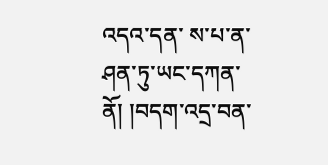འདའ་དན་ ས་པ་ན་ཤན་ཏུ་ཡང་དཀན་ནོ། །བདག་འདྲ་བན་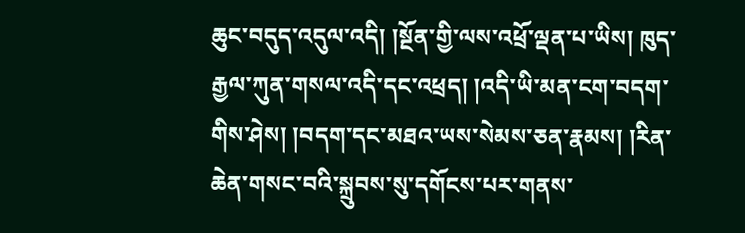ཆུང་བདུད་འདུལ་འདི། །སྔོན་གྱི་ལས་འཕྲོ་ལྡན་པ་ཡིས། ཁུད་རྒྱལ་ཀུན་གསལ་འདི་དང་འཕྲད། །འདི་ཡི་མན་ངག་བདག་གིས་ཤེས། །བདག་དང་མཐའ་ཡས་སེམས་ཅན་རྣམས། །རིན་ཆེན་གསང་བའི་སྐྲུབས་སུ་དགོངས་པར་གནས་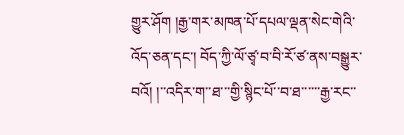གྱུར་ཤོག །རྒྱ་གར་མཁན་པོ་དཔལ་ལྡན་སེང་གེའི་འོད་ཅན་དང་། བོད་ཀྱི་ལོ་ཙྭ་བ་བི་རོ་ཙ་ནས་བསྒྱུར་བའོ། །་་འདིར་ག་་ཐ་་་གྱི་སྙིང་པོ་་བ་ཐ་་་་་་རྒྱ་རང་་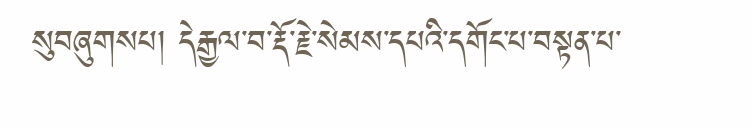སུབཞུགསཔ། དེརྒྱལ་བ་རྡོ་རྗེ་སེམས་དཔའི་དགོང་པ་བསྟན་པ་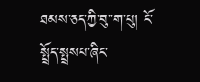ཐམས་ཅད་ཀྱི་བུ་་ག་པུ། ངོ་སྤྲོད་སྤྲསཔ་ཞིང་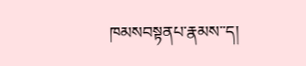ཁམསབསྟནཔ་རྣམས་་ད།